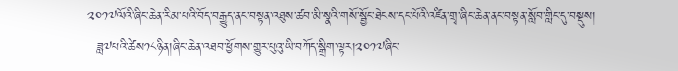༢༠༡༧ལོའི་ཞིང་ཆེན་རིམ་པའི་བོད་བརྒྱུད་ནང་བསྟན་འཐུས་ཚབ་མི་སྣའི་གསོ་སྦྱོང་ཐེངས་དང་པོའི་འཛིན་གྲྭ་ཞིང་ཆེན་ནང་བསྟན་སློབ་གླིང་དུ་བསྡུས།
  ཟླ༧པའི་ཚེས༡༨ཉིན།ཞིང་ཆེན་འཐབ་ཕྱོགས་གྱུར་པུའུ་ཡི་བཀོད་སྒྲིག་ལྟར།༢༠༡༧ཞིང་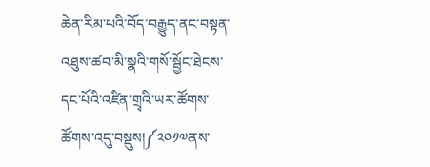ཆེན་རིམ་པའི་བོད་བརྒྱུད་ནང་བསྟན་འཐུས་ཚབ་མི་སྣའི་གསོ་སྦྱོང་ཐེངས་དང་པོའི་འཛིན་གྲྭའི་ཡར་ཚོགས་ཚོགས་འདུ་བསྡུས།༼༢༠༡༧ནས་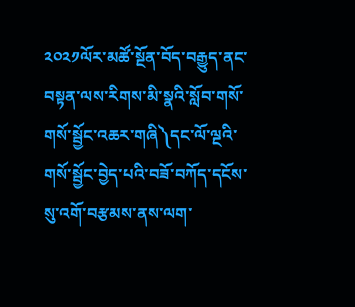༢༠༢༡ལོར་མཚོ་སྔོན་བོད་བརྒྱུད་ནང་བསྟན་ལས་རིགས་མི་སྣའི་སློབ་གསོ་གསོ་སྦྱོང་འཆར་གཞི༽དང་ལོ་ལྔའི་གསོ་སྦྱོང་བྱེད་པའི་བཟོ་བཀོད་དངོས་སུ་འགོ་བརྩམས་ནས་ལག་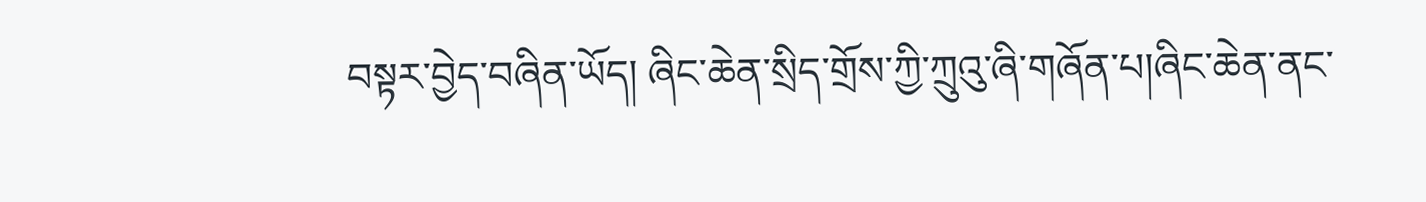བསྟར་བྱེད་བཞིན་ཡོད། ཞིང་ཆེན་སྲིད་གྲོས་ཀྱི་ཀྲུའུ་ཞི་གཞོན་པ།ཞིང་ཆེན་ནང་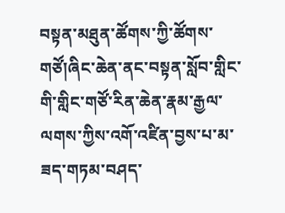བསྟན་མཐུན་ཚོགས་ཀྱི་ཚོགས་གཙོ།ཞིང་ཆེན་ནང་བསྟན་སློབ་གླིང་གི་གླིང་གཙོ་རིན་ཆེན་རྣམ་རྒྱལ་ལགས་ཀྱིས་འགོ་འཛིན་བྱས་པ་མ་ཟད་གཏམ་བཤད་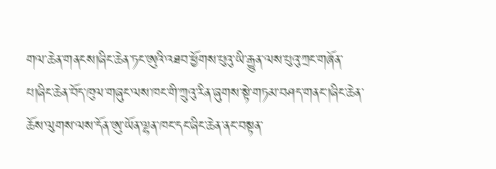གལ་ཆེན་གནངས།ཞིང་ཆེན་ཏང་ཨུའི་འཐབ་ཕྱོགས་པུའུ་ཡི་རྒྱུན་ལས་པུའུ་ཀྲང་གཞོན་པ།ཞིང་ཆེན་བོད་ཁུལ་གཞུང་ལས་ཁང་གི་ཀྲུའུ་རིན་ཞུགས་སྟེ་གཏམ་བཤད་གནང་།ཞིང་ཆེན་ཆོས་ལུགས་ལས་དོན་ཨུ་ཡོན་ལྷན་ཁང་དང་ཞིང་ཆེན་ནང་བསྟན་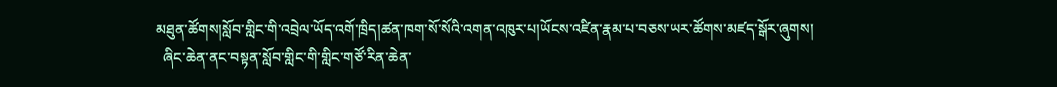མཐུན་ཚོགས།སློབ་གླིང་གི་འབྲེལ་ཡོད་འགོ་ཁྲིད།ཚན་ཁག་སོ་སོའི་འགན་འཁུར་པ།ཡོངས་འཛིན་རྣམ་པ་བཅས་ཡར་ཚོགས་མཛད་སྒོར་ཞུགས།
  ཞིང་ཆེན་ནང་བསྟན་སློབ་གླིང་གི་གླིང་གཙོ་རིན་ཆེན་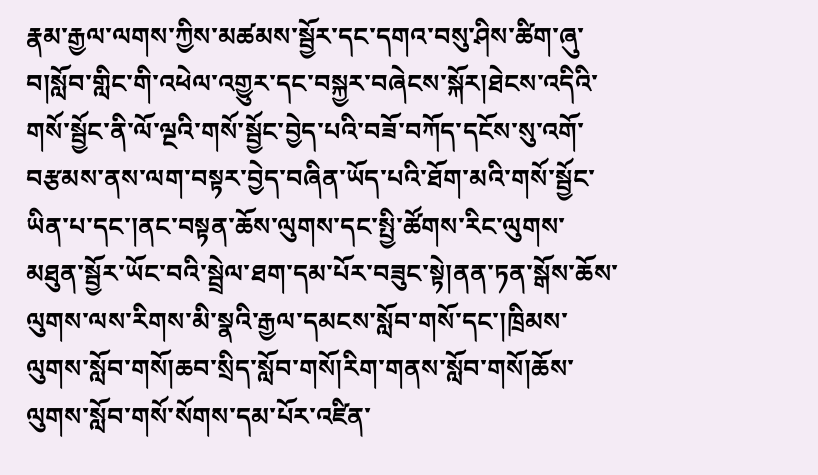རྣམ་རྒྱལ་ལགས་ཀྱིས་མཚམས་སྦྱོར་དང་དགའ་བསུ་ཤིས་ཚིག་ཞུ་བ།སློབ་གླིང་གི་འཕེལ་འགྱུར་དང་བསྐྱར་བཞེངས་སྐོར།ཐེངས་འདིའི་གསོ་སྦྱོང་ནི་ལོ་ལྔའི་གསོ་སྦྱོང་བྱེད་པའི་བཟོ་བཀོད་དངོས་སུ་འགོ་བརྩམས་ནས་ལག་བསྟར་བྱེད་བཞིན་ཡོད་པའི་ཐོག་མའི་གསོ་སྦྱོང་ཡིན་པ་དང་།ནང་བསྟན་ཆོས་ལུགས་དང་སྤྱི་ཚོགས་རིང་ལུགས་མཐུན་སྦྱོར་ཡོང་བའི་སྦྲེལ་ཐག་དམ་པོར་བཟུང་སྟེ།ནན་ཏན་སྒོས་ཆོས་ལུགས་ལས་རིགས་མི་སྣའི་རྒྱལ་དམངས་སློབ་གསོ་དང་།ཁྲིམས་ལུགས་སློབ་གསོ།ཆབ་སྲིད་སློབ་གསོ།རིག་གནས་སློབ་གསོ།ཆོས་ལུགས་སློབ་གསོ་སོགས་དམ་པོར་འཛིན་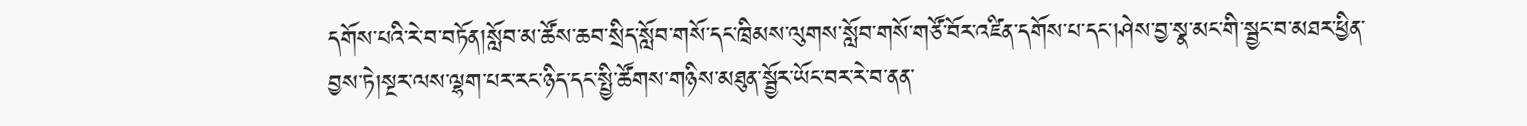དགོས་པའི་རེ་བ་བཏོན།སློབ་མ་ཚོས་ཆབ་སྲིད་སློབ་གསོ་དང་ཁྲིམས་ལུགས་སློབ་གསོ་གཙོ་བོར་འཛིན་དགོས་པ་དང་།ཤེས་བྱ་སྣ་མང་གི་སྦྱང་བ་མཐར་ཕྱིན་བྱས་ཏེ།སྔར་ལས་ལྷག་པར་རང་ཉིད་དང་སྤྱི་ཚོགས་གཉིས་མཐུན་སྦྱོར་ཡོང་བར་རེ་བ་ནན་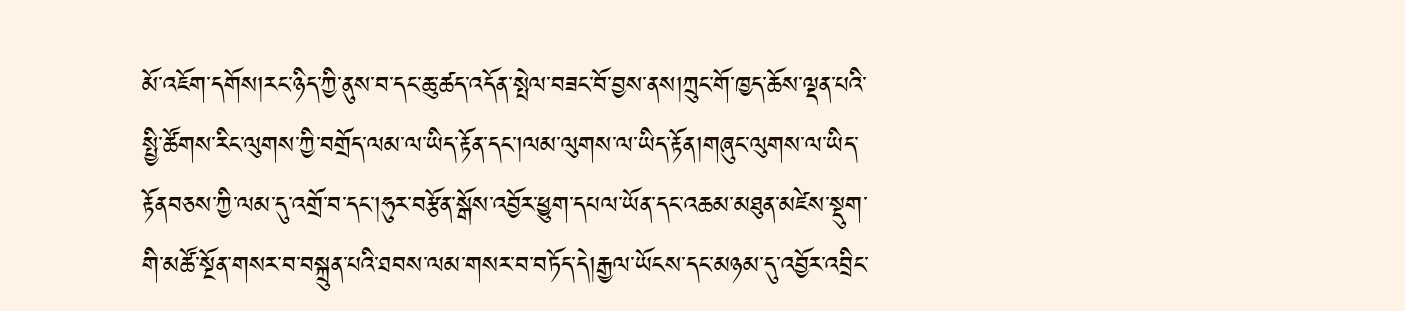མོ་འཇོག་དགོས།རང་ཉིད་ཀྱི་ནུས་བ་དང་ཆུ་ཚད་འདོན་སྤེལ་བཟང་བོ་བྱས་ནས།ཀྲུང་གོ་ཁྱད་ཆོས་ལྡན་པའི་སྤྱི་ཚོགས་རིང་ལུགས་ཀྱི་བགྲོད་ལམ་ལ་ཡིད་རྟོན་དང་།ལམ་ལུགས་ལ་ཡིད་རྟོན།གཞུང་ལུགས་ལ་ཡིད་རྟོནབཅས་ཀྱི་ལམ་དུ་འགྲོ་བ་དང་།ཧུར་བརྩོན་སྒོས་འབྱོར་ཕྱུག་དཔལ་ཡོན་དང་འཆམ་མཐུན་མཛེས་སྡུག་གི་མཚོ་སྔོན་གསར་བ་བསྐྲུན་པའི་ཐབས་ལམ་གསར་བ་བཏོད་དེ།རྒྱལ་ཡོངས་དང་མཉམ་དུ་འབྱོར་འབྲིང་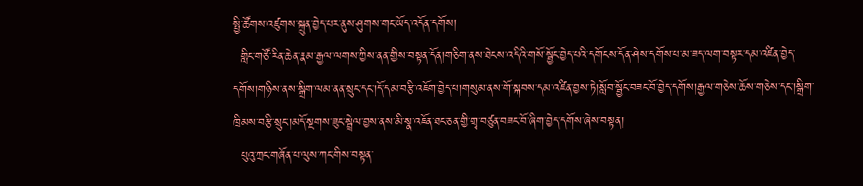སྤྱི་ཚོགས་འཛུགས་སྐྲུན་བྱེད་པར་ནུས་ཤུགས་གང་ཡོད་འདོན་དགོས།
  གླིང་གཙོ་རིན་ཆེན་རྣམ་རྒྱལ་ལགས་ཀྱིས་ནན་གྱིས་བསྟན་དོན།གཅིག་ནས་ཐེངས་འདིའི་གསོ་སྦྱོང་བྱེད་པའི་དགོངས་དོན་ཤེས་དགོས་པ་མ་ཟད་ལག་བསྟར་དམ་འཛིན་བྱེད་དགོས།གཉིས་ནས་སྒྲིག་ལམ་ནན་སྲུང་དང་།དོ་དམ་བརྩི་འཇོག་བྱེད་པ།གསུམ་ནས་གོ་སྐབས་དམ་འཛིན་བྱས་ཏེ།སློབ་སྦྱོང་བཟང་བོ་བྱེད་དགོས།རྒྱལ་གཅེས་ཆོས་གཅེས་དང་།སྒྲིག་ཁྲིམས་བརྩི་སྲུང་།མདོ་སྔགས་ཟུང་སྦྲེལ་བྱས་ནས་མི་སྣ་འཇོན་ཐང་ཅན་གྱི་གྲྭ་བཙུན་བཟང་བོ་ཞིག་བྱེད་དགོས་ཞེས་བསྟན།
  པུའུ་ཀྲང་གཞོན་པ་ལུས་ཀང་གིས་བསྟན་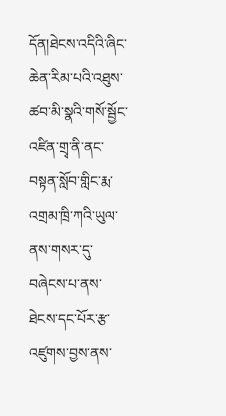དོན།ཐེངས་འདིའི་ཞིང་ཆེན་རིམ་པའི་འཐུས་ཚབ་མི་སྣའི་གསོ་སྦྱོང་འཛིན་གྲྭ་ནི་ནང་བསྟན་སློབ་གླིང་རྨ་འགྲམ་ཁྲི་ཀའི་ཡུལ་ནས་གསར་དུ་བཞེངས་པ་ནས་ཐེངས་དང་པོར་རྩ་འཛུགས་བྱས་ནས་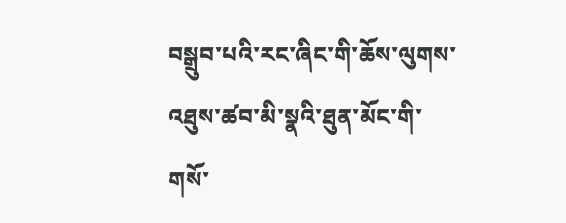བསྒྲུབ་པའི་རང་ཞིང་གི་ཆོས་ལུགས་འཐུས་ཚབ་མི་སྣའི་ཐུན་མོང་གི་གསོ་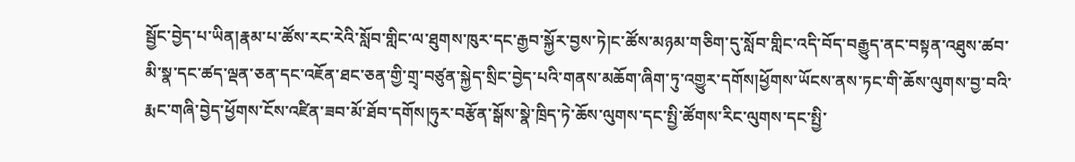སྦྱོང་བྱེད་པ་ཡིན།རྣམ་པ་ཚོས་རང་རེའི་སློབ་གླིང་ལ་ཐུགས་ཁུར་དང་རྒྱབ་སྐྱོར་བྱས་ཏེ།ང་ཚོས་མཉམ་གཅིག་དུ་སློབ་གླིང་འདི་བོད་བརྒྱུད་ནང་བསྟན་འཐུས་ཚབ་མི་སྣ་དང་ཚད་ལྡན་ཅན་དང་འཇོན་ཐང་ཅན་གྱི་གྲྭ་བཙུན་སྐྱེད་སྲིང་བྱེད་པའི་གནས་མཆོག་ཞིག་ཏུ་འགྱུར་དགོས།ཕྱོགས་ཡོངས་ནས་ཏང་གི་ཆོས་ལུགས་བྱ་བའི་རྨང་གཞི་བྱེད་ཕྱོགས་ངོས་འཛིན་ཟབ་མོ་ཐོབ་དགོས།ཧུར་བརྩོན་སྒོས་སྣེ་ཁྲིད་ཏེ་ཆོས་ལུགས་དང་སྤྱི་ཚོགས་རིང་ལུགས་དང་སྤྱི་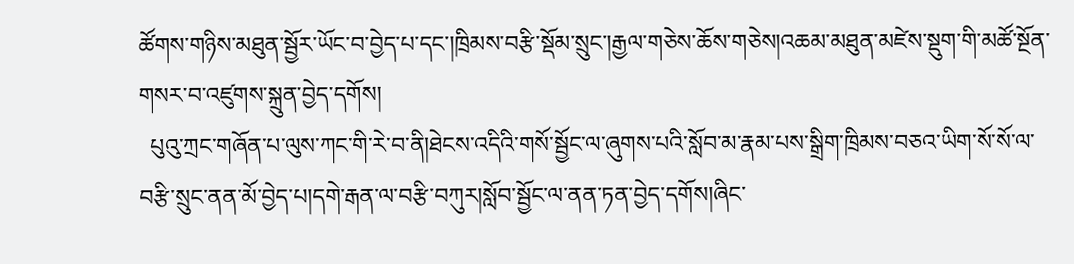ཚོགས་གཉིས་མཐུན་སྦྱོར་ཡོང་བ་བྱེད་པ་དང་།ཁྲིམས་བརྩི་སྡོམ་སྲུང་།རྒྱལ་གཅེས་ཆོས་གཅེས།འཆམ་མཐུན་མཛེས་སྡུག་གི་མཚོ་སྔོན་གསར་བ་འཛུགས་སྐྲུན་བྱེད་དགོས།
  པུའུ་ཀྲང་གཞོན་པ་ལུས་ཀང་གི་རེ་བ་ནི།ཐེངས་འདིའི་གསོ་སྦྱོང་ལ་ཞུགས་པའི་སློབ་མ་རྣམ་པས་སྒྲིག་ཁྲིམས་བཅའ་ཡིག་སོ་སོ་ལ་བརྩི་སྲུང་ནན་མོ་བྱེད་པ།དགེ་རྒན་ལ་བརྩི་བཀུར།སློབ་སྦྱོང་ལ་ནན་ཏན་བྱེད་དགོས།ཞིང་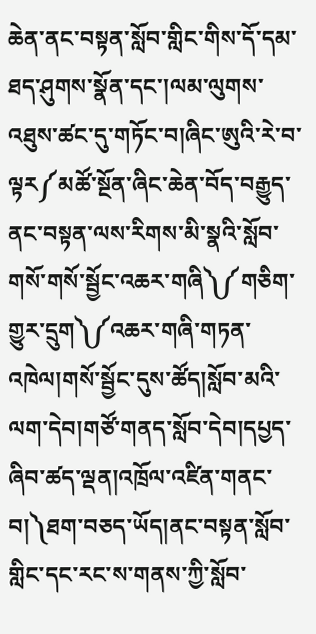ཆེན་ནང་བསྟན་སློབ་གླིང་གིས་དོ་དམ་ཐད་ཤུགས་སྣོན་དང་།ལམ་ལུགས་འཐུས་ཚང་དུ་གཏོང་བ།ཞིང་ཨུའི་རེ་བ་ལྟར༼མཚོ་སྔོན་ཞིང་ཆེན་བོད་བརྒྱུད་ནང་བསྟན་ལས་རིགས་མི་སྣའི་སློབ་གསོ་གསོ་སྦྱོང་འཆར་གཞི༽༼གཅིག་གྱུར་དྲུག༽༼འཆར་གཞི་གཏན་འཁེལ།གསོ་སྦྱོང་དུས་ཚོད།སློབ་མའི་ལག་དེབ།གཙོ་གནད་སློབ་དེབ།དཔྱད་ཞིབ་ཚད་ལྡན།འཁྲོལ་འཛིན་གནང་བ།༽ཐག་བཅད་ཡོད།ནང་བསྟན་སློབ་གླིང་དང་རང་ས་གནས་ཀྱི་སློབ་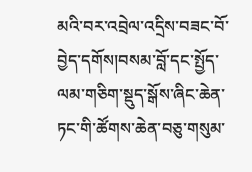མའི་བར་འབྲེལ་འདྲིས་བཟང་བོ་བྱེད་དགོས།བསམ་བློ་དང་སྤྱོད་ལམ་གཅིག་སྡུད་སྒོས་ཞིང་ཆེན་ཏང་གི་ཚོགས་ཆེན་བཅུ་གསུམ་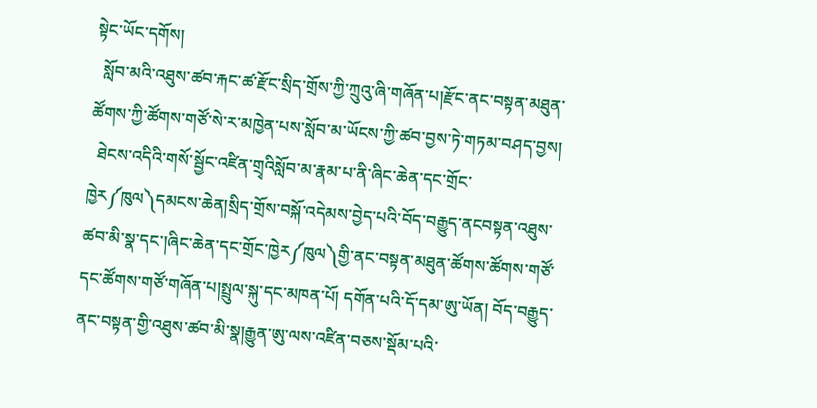སྟེང་ཡོང་དགོས།
  སློབ་མའི་འཐུས་ཚབ་རྐང་ཚ་རྫོང་སྲིད་གྲོས་ཀྱི་ཀྲུའུ་ཞི་གཞོན་པ།རྫོང་ནང་བསྟན་མཐུན་ཚོགས་ཀྱི་ཚོགས་གཙོ་སེ་ར་མཁྱེན་པས་སློབ་མ་ཡོངས་ཀྱི་ཚབ་བྱས་ཏེ་གཏམ་བཤད་བྱས།
  ཐེངས་འདིའི་གསོ་སྦྱོང་འཛིན་གྲྭའིསློབ་མ་རྣམ་པ་ནི་ཞིང་ཆེན་དང་གྲོང་ཁྱེར༼ཁུལ༽དམངས་ཆེན།སྲིད་གྲོས་བསྐོ་འདེམས་བྱེད་པའི་བོད་བརྒྱུད་ནངབསྟན་འཐུས་ཚབ་མི་སྣ་དང་།ཞིང་ཆེན་དང་གྲོང་ཁྱེར༼ཁུལ༽གྱི་ནང་བསྟན་མཐུན་ཚོགས་ཚོགས་གཙོ་དང་ཚོགས་གཙོ་གཞོན་པ།སྤྲུལ་སྐུ་དང་མཁན་པོ། དགོན་པའི་དོ་དམ་ཨུ་ཡོན། བོད་བརྒྱུད་ནང་བསྟན་གྱི་འཐུས་ཚབ་མི་སྣ།རྒྱུན་ཨུ་ལས་འཛིན་བཅས་སྡོམ་པའི་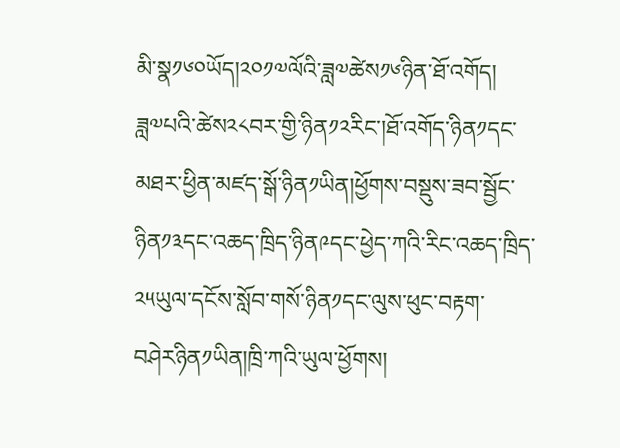མི་སྣ༡༦༠ཡོད།༢༠༡༧ལོའི་ཟླ༧ཚེས༡༦ཉིན་ཐོ་འགོད། ཟླ༧པའི་ཚེས༢༨བར་གྱི་ཉིན༡༢རིང་།ཐོ་འགོད་ཉིན༡དང་མཐར་ཕྱིན་མཛད་སྒོ་ཉིན༡ཡིན།ཕྱོགས་བསྡུས་ཟབ་སྦྱོང་ཉིན༡༣དང་འཆད་ཁྲིད་ཉིན༩དང་ཕྱེད་ཀའི་རིང་འཆད་ཁྲིད་༢༥ཡུལ་དངོས་སློབ་གསོ་ཉིན༡དང་ལུས་ཕུང་བརྟག་བཤེརཉིན༡ཡིན།ཁྲི་ཀའི་ཡུལ་ཕྱོགས།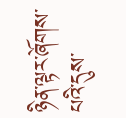ཉིན་ལྟར་ཞོགས་པའི་དུས་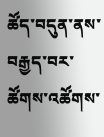ཚོད་བདུན་ནས་བརྒྱད་བར་ཚོགས་འཚོགས་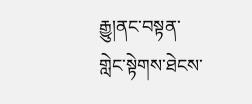རྒྱུ།ནང་བསྟན་གླེང་སྟེགས་ཐེངས་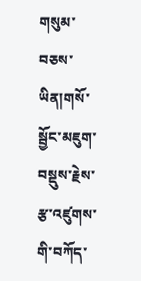གསུམ་བཅས་ཡིན།གསོ་སྦྱོང་མཇུག་བསྡུས་རྗེས་རྩ་འཛུགས་གི་བཀོད་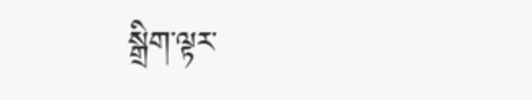སྒྲིག་ལྟར་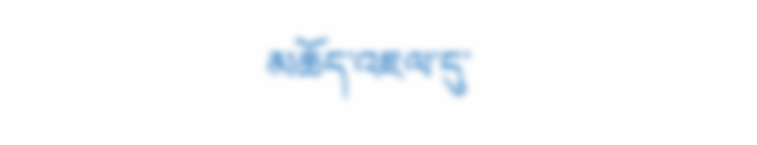མཆོད་འཇལ་དུ་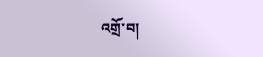འགྲོ་བ།